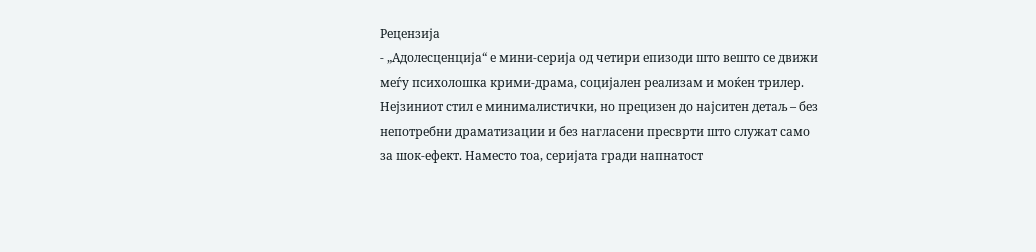Рецензија
- „Адолесценција“ е мини-серија од четири епизоди што вешто се движи меѓу психолошка крими-драма, социјален реализам и моќен трилер. Нејзиниот стил е минималистички, но прецизен до најситен детаљ – без непотребни драматизации и без нагласени пресврти што служат само за шок-ефект. Наместо тоа, серијата гради напнатост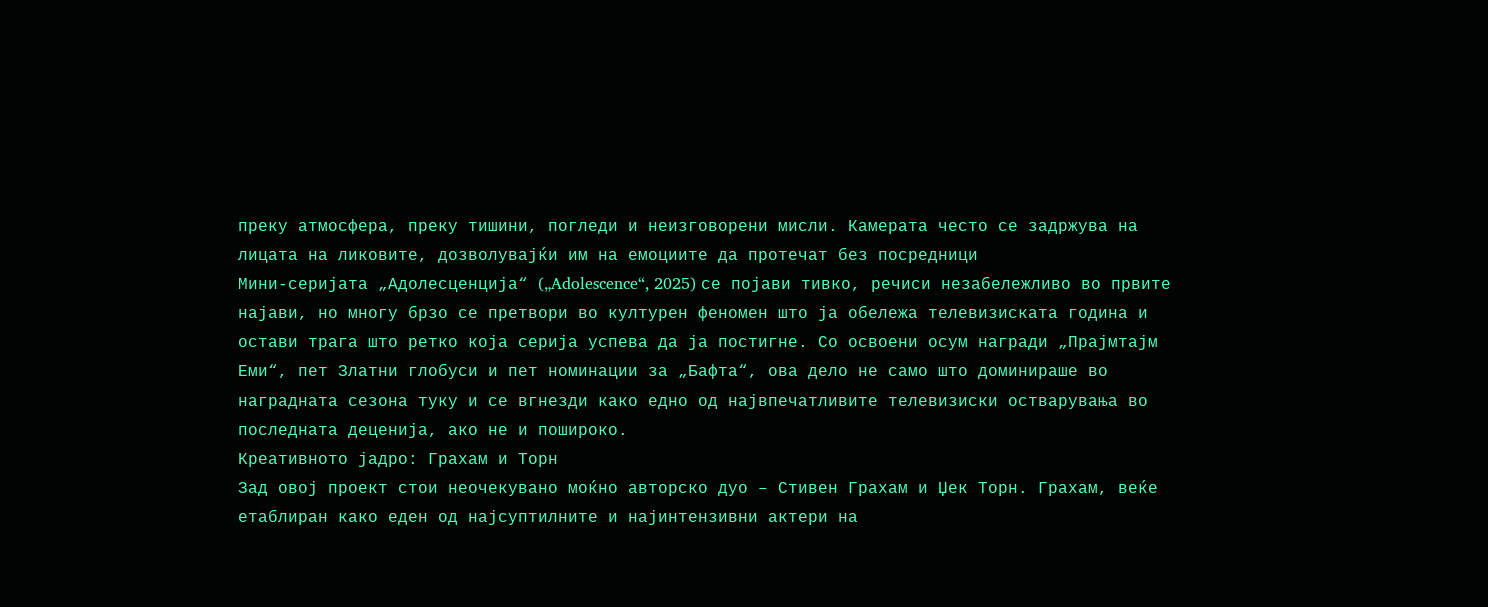преку атмосфера, преку тишини, погледи и неизговорени мисли. Камерата често се задржува на лицата на ликовите, дозволувајќи им на емоциите да протечат без посредници
Мини-серијата „Адолесценција“ („Adolescence“, 2025) се појави тивко, речиси незабележливо во првите најави, но многу брзо се претвори во културен феномен што ја обележа телевизиската година и остави трага што ретко која серија успева да ја постигне. Со освоени осум награди „Прајмтајм Еми“, пет Златни глобуси и пет номинации за „Бафта“, ова дело не само што доминираше во наградната сезона туку и се вгнезди како едно од највпечатливите телевизиски остварувања во последната деценија, ако не и пошироко.
Креативното јадро: Грахам и Торн
Зад овој проект стои неочекувано моќно авторско дуо – Стивен Грахам и Џек Торн. Грахам, веќе етаблиран како еден од најсуптилните и најинтензивни актери на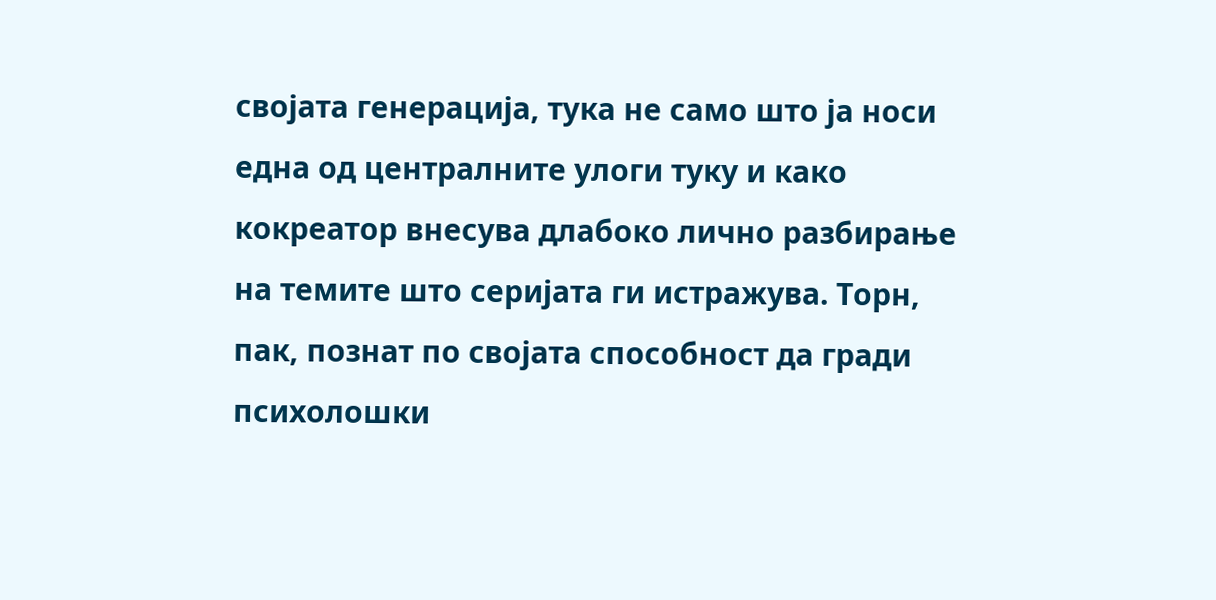својата генерација, тука не само што ја носи една од централните улоги туку и како кокреатор внесува длабоко лично разбирање на темите што серијата ги истражува. Торн, пак, познат по својата способност да гради психолошки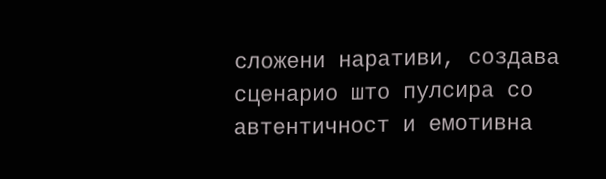сложени наративи, создава сценарио што пулсира со автентичност и емотивна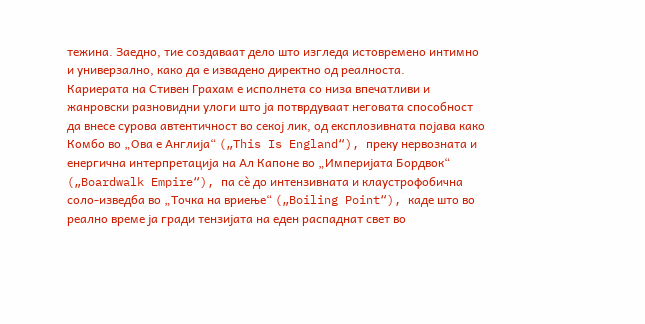тежина. Заедно, тие создаваат дело што изгледа истовремено интимно и универзално, како да е извадено директно од реалноста.
Кариерата на Стивен Грахам е исполнета со низа впечатливи и жанровски разновидни улоги што ја потврдуваат неговата способност да внесе сурова автентичност во секој лик, од експлозивната појава како Комбо во „Ова е Англија“ („This Is England“), преку нервозната и енергична интерпретација на Ал Капоне во „Империјата Бордвок“ („Boardwalk Empire“), па сè до интензивната и клаустрофобична соло-изведба во „Точка на вриење“ („Boiling Point“), каде што во реално време ја гради тензијата на еден распаднат свет во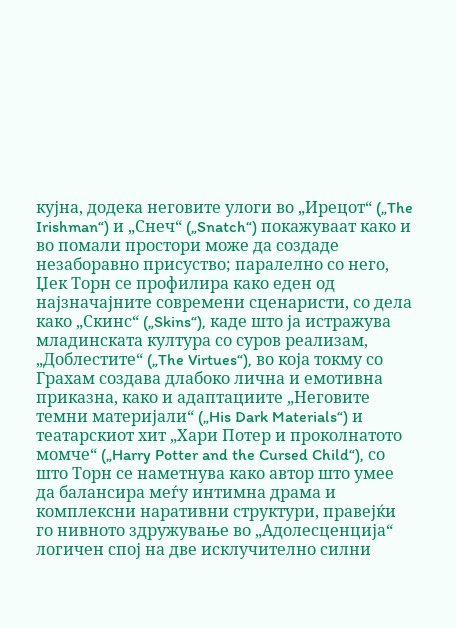кујна, додека неговите улоги во „Ирецот“ („The Irishman“) и „Снеч“ („Snatch“) покажуваат како и во помали простори може да создаде незаборавно присуство; паралелно со него, Џек Торн се профилира како еден од најзначајните современи сценаристи, со дела како „Скинс“ („Skins“), каде што ја истражува младинската култура со суров реализам, „Доблестите“ („The Virtues“), во која токму со Грахам создава длабоко лична и емотивна приказна, како и адаптациите „Неговите темни материјали“ („His Dark Materials“) и театарскиот хит „Хари Потер и проколнатото момче“ („Harry Potter and the Cursed Child“), со што Торн се наметнува како автор што умее да балансира меѓу интимна драма и комплексни наративни структури, правејќи го нивното здружување во „Адолесценција“ логичен спој на две исклучително силни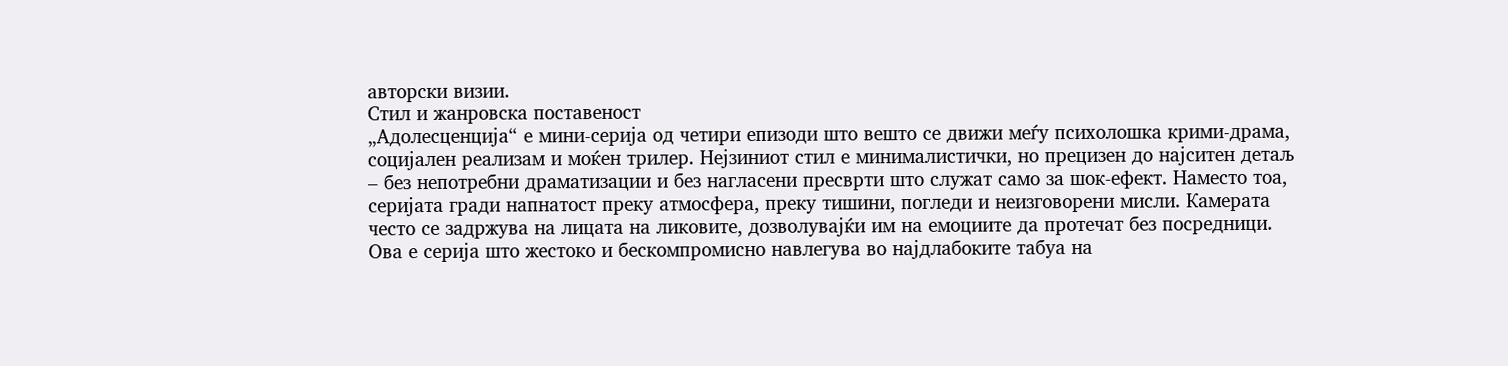авторски визии.
Стил и жанровска поставеност
„Адолесценција“ е мини-серија од четири епизоди што вешто се движи меѓу психолошка крими-драма, социјален реализам и моќен трилер. Нејзиниот стил е минималистички, но прецизен до најситен детаљ – без непотребни драматизации и без нагласени пресврти што служат само за шок-ефект. Наместо тоа, серијата гради напнатост преку атмосфера, преку тишини, погледи и неизговорени мисли. Камерата често се задржува на лицата на ликовите, дозволувајќи им на емоциите да протечат без посредници.
Ова е серија што жестоко и бескомпромисно навлегува во најдлабоките табуа на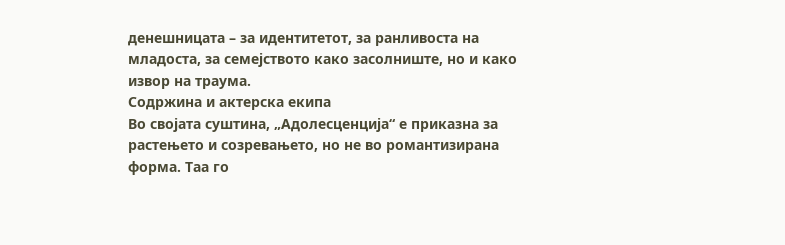денешницата – за идентитетот, за ранливоста на младоста, за семејството како засолниште, но и како извор на траума.
Содржина и актерска екипа
Во својата суштина, „Адолесценција“ е приказна за растењето и созревањето, но не во романтизирана форма. Таа го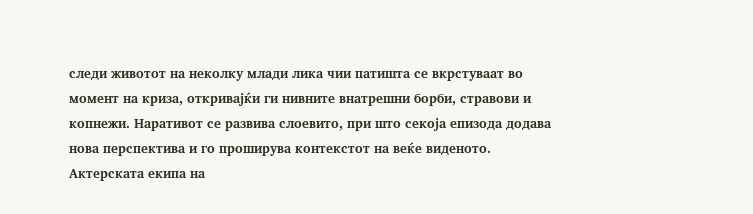следи животот на неколку млади лика чии патишта се вкрстуваат во момент на криза, откривајќи ги нивните внатрешни борби, стравови и копнежи. Наративот се развива слоевито, при што секоја епизода додава нова перспектива и го проширува контекстот на веќе виденото.
Актерската екипа на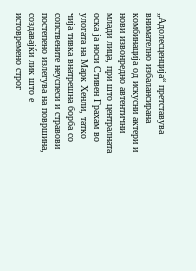„Адолесценција“ претставува внимателно избалансирана комбинација од искусни актери и нови извонредно автентични млади лица, при што централната оска ја носи Стивен Грахам во улогата на Марк Хенли, татко чија тивка внатрешна борба со сопствените неуспеси и стравови постепено излегува на површина, создавајќи лик што е истовремено строг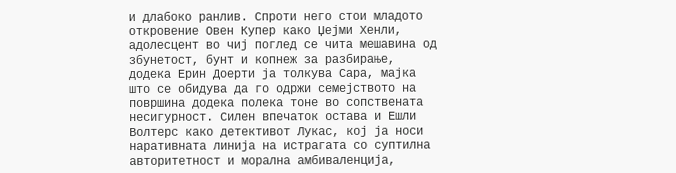и длабоко ранлив. Спроти него стои младото откровение Овен Купер како Џејми Хенли, адолесцент во чиј поглед се чита мешавина од збунетост, бунт и копнеж за разбирање, додека Ерин Доерти ја толкува Сара, мајка што се обидува да го одржи семејството на површина додека полека тоне во сопствената несигурност. Силен впечаток остава и Ешли Волтерс како детективот Лукас, кој ја носи наративната линија на истрагата со суптилна авторитетност и морална амбиваленција,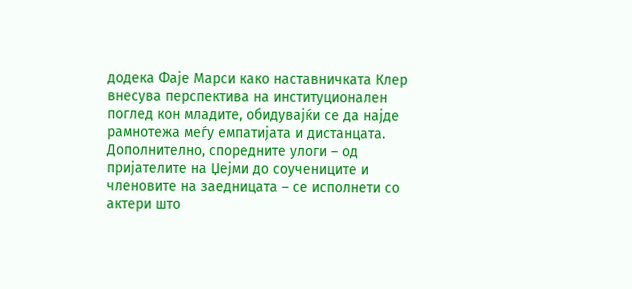додека Фаје Марси како наставничката Клер внесува перспектива на институционален поглед кон младите, обидувајќи се да најде рамнотежа меѓу емпатијата и дистанцата. Дополнително, споредните улоги – од пријателите на Џејми до соучениците и членовите на заедницата – се исполнети со актери што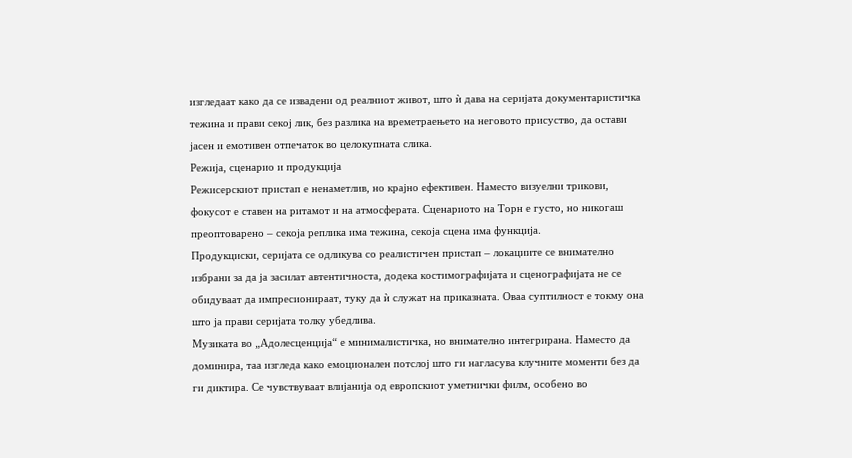изгледаат како да се извадени од реалниот живот, што ѝ дава на серијата документаристичка тежина и прави секој лик, без разлика на времетраењето на неговото присуство, да остави јасен и емотивен отпечаток во целокупната слика.
Режија, сценарио и продукција
Режисерскиот пристап е ненаметлив, но крајно ефективен. Наместо визуелни трикови, фокусот е ставен на ритамот и на атмосферата. Сценариото на Торн е густо, но никогаш преоптоварено – секоја реплика има тежина, секоја сцена има функција.
Продукциски, серијата се одликува со реалистичен пристап – локациите се внимателно избрани за да ја засилат автентичноста, додека костимографијата и сценографијата не се обидуваат да импресионираат, туку да ѝ служат на приказната. Оваа суптилност е токму она што ја прави серијата толку убедлива.
Музиката во „Адолесценција“ е минималистичка, но внимателно интегрирана. Наместо да доминира, таа изгледа како емоционален потслој што ги нагласува клучните моменти без да ги диктира. Се чувствуваат влијанија од европскиот уметнички филм, особено во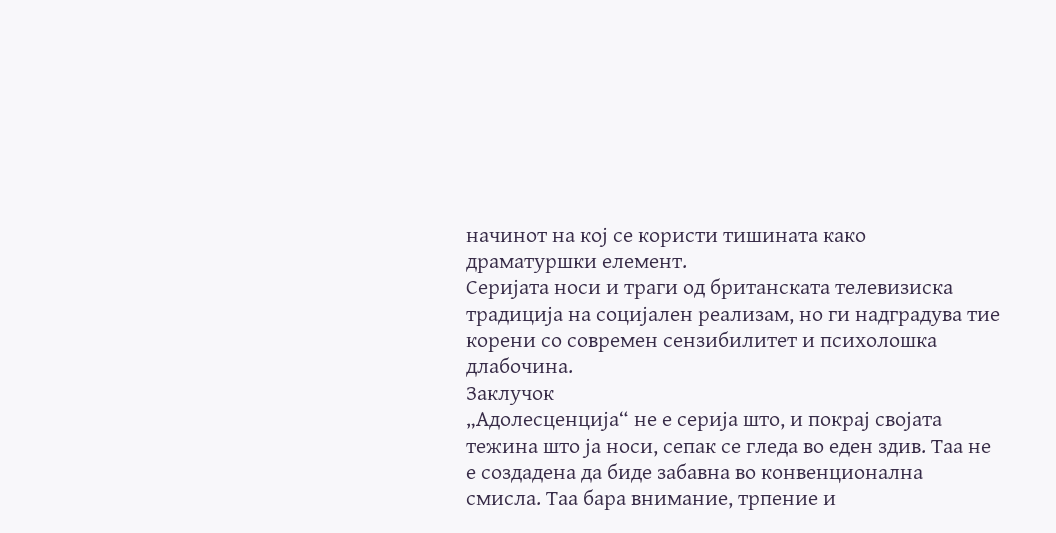начинот на кој се користи тишината како драматуршки елемент.
Серијата носи и траги од британската телевизиска традиција на социјален реализам, но ги надградува тие корени со современ сензибилитет и психолошка длабочина.
Заклучок
„Адолесценција“ не е серија што, и покрај својата тежина што ја носи, сепак се гледа во еден здив. Таа не е создадена да биде забавна во конвенционална смисла. Таа бара внимание, трпение и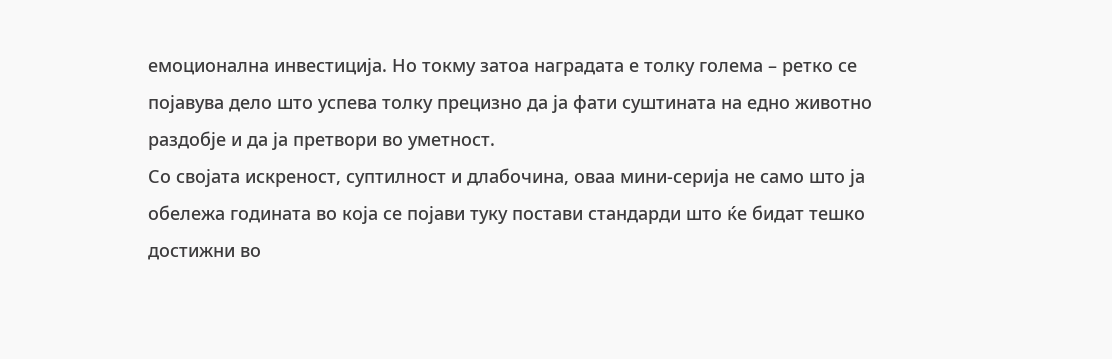емоционална инвестиција. Но токму затоа наградата е толку голема – ретко се појавува дело што успева толку прецизно да ја фати суштината на едно животно раздобје и да ја претвори во уметност.
Со својата искреност, суптилност и длабочина, оваа мини-серија не само што ја обележа годината во која се појави туку постави стандарди што ќе бидат тешко достижни во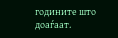годините што доаѓаат.